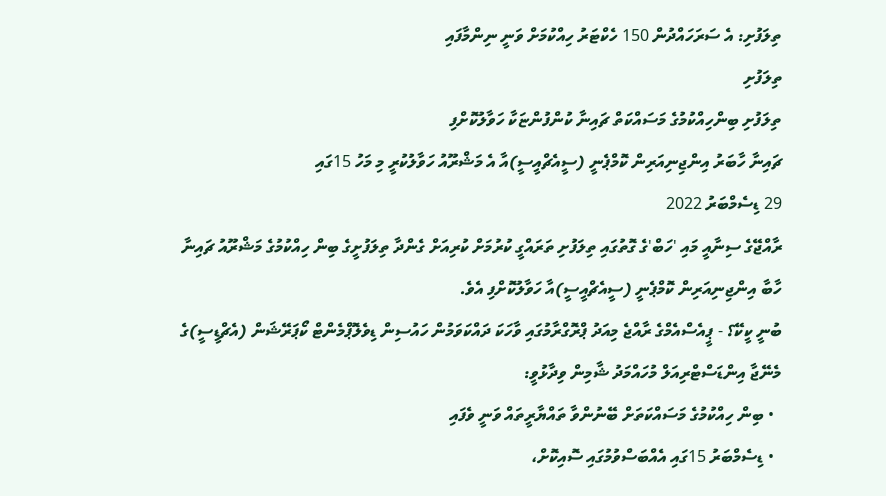ތިލަފުށި: އެ ސަރަހައްދުން 150 ހެކްޓަރު ހިއްކުމަށް ވަނީ ނިންމާފައި
ތިލަފުށި
ތިލަފުށި ބިންހިއްކުމުގެ މަސައްކަތް ޗައިނާ ކުންފުންޏަކާ ހަވާލުކޮށްފި
ޗައިނާ ހާބަރު އިންޖިނިއަރިން ކޮމްޕެނީ (ސީއެޗްއީސީ)އާ އެ މަޝްރޫއު ހަވާލުކުރީ މި މަހު 15ގައި
29 ޑިސެމްބަރު 2022
ރާއްޖޭގެ ސިނާއީ މައި 'ހަބް'ގެ ގޮތުގައި ތިލަފުށި ތަރައްގީ ކުރުމަށް ކުރިއަށް ގެންދާ ތިލަފުށީގެ ބިން ހިއްކުމުގެ މަޝްރޫއު ޗައިނާ ހާބާ އިންޖިނިއަރިން ކޮމްޕެނީ (ސީއެޗްއީސީ)އާ ހަވާލުކޮށްފި އެވެ.
ބުނީ ކީކޭ؟ - ޕީއެސްއެމްގެ ރާއްޖެ މިއަދު ޕްރޮގްރާމުގައި ވާހަކަ ދައްކަވަމުން ހައުސިން ޑިވެލޮޕްމެންޓް ކޯޕަރޭޝަން (އެޗްޑީސީ)ގެ މެނޭޖާ އިންޑަސްޓްރިއަލް މުހައްމަދު ޝާމިން ވިދާޅުވީ:
  • ބިން ހިއްކުމުގެ މަސައްކަތަށް ބޭނުންވާ ތައްޔާރީތައް ވަނީ ވެފައި
  • ޑިސެމްބަރު 15ގައި އެއްބަސްވުމުގައި ސޮއިކޮށް،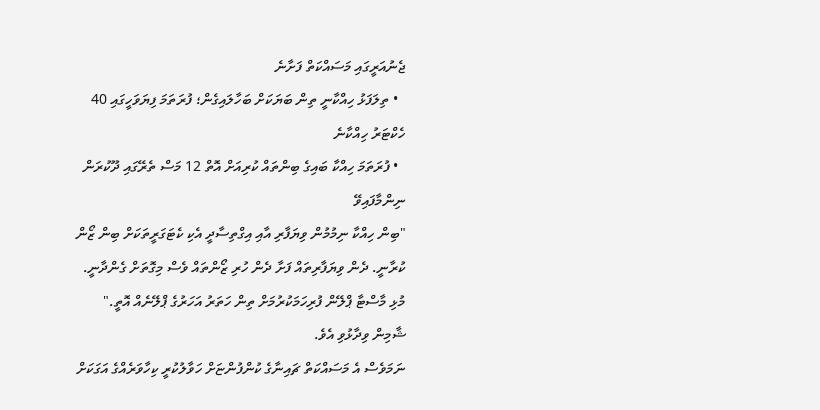ޖެނުއަރީގައި މަސައްކަތް ފަށާނެ
  • ތިލަފަޅު ހިއްކާނީ ތިން ބަޔަކަށް ބަހާލައިގެން؛ ފުރަތަމަ ފިޔަވަހީގައި 40 ހެކްޓަރު ހިއްކާނެ
  • ފުރަތަމަ ހިއްކާ ބައިގެ ބިންތައް ކުރިއަށް އޮތް 12 މަސް ތެރޭގައި ދޫކުރަން ނިންމާފައިވޭ
"ބިން ހިއްކާ ނިމުމުން ވިޔަފާރި އާއި އިގްތިސާދީ އެކި ކެޓަގަރީތަކަށް ބިން ޒޯން ކުރާނީ. ދެން ވިޔަފާރިތައް ފަށާ ދެން ހުރި ޒޯންތައް ވެސް މިގޮތަށް ގެންދާނީ. މުޅި މާސްޓާ ޕްލޭން ފުރިހަމަކުރުމަށް ތިން ހަތަރު އަހަރުގެ ޕްލޭނެއް އޮތީ." ޝާމިން ވިދާޅުވި އެވެ.
ނަމަވެސް އެ މަސައްކަތް ޗައިނާގެ ކުންފުންޏަށް ހަވާލުކުރީ ކިހާވަރެއްގެ އަގަކަށް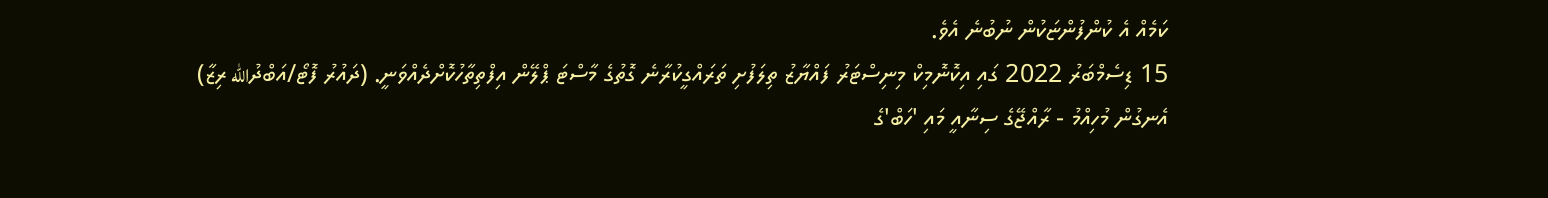ކަމެއް އެ ކުންފުންޏަކުން ނުބުނެ އެވެ.
15 ޑިސެމްބަރު 2022 ގައި އިކޮނޮމިކް މިނިސްޓަރު ފައްޔާޒު ތިލަފުށި ތަރައްގީކުރާނެ ގޮތުގެ މާސްޓަ ޕްލޭން އިފްތިތާހުކޮށްދެއްވަނީ. (ދައުރު ފޮޓޯ/އަބްދުالله ރިޒާ)
އެނގުން މުހިއްމު - ރާއްޖޭގެ ސިނާއީ މައި 'ހަބް'ގެ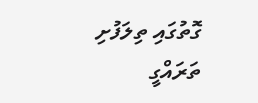ގޮތުގައި ތިލަފުށި ތަރައްގީ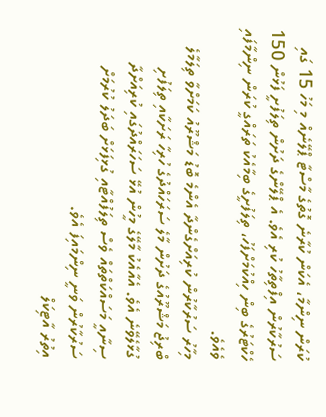ކުރަން ނިންމާ، އެކަން ކުރާނެ ގޮތުގެ މާސްޓާ ޕްލޭނެއް މި މަހު 15 ގައި ސަރުކާރުން އިފްތިތާހު ކުރި އެވެ. އެ ޕްލޭންގެ ދަށުން ތިލަފުށީ ފަޅުން 150 ހެކްޓަރުގެ ބިން ހިއްކުމަށްފަހު، ތިލަފުށީގެ ބިމާއެކު ތަރައްގީ ކުރަން ނިންމާފައި ވެއެވެ.
މިހާރު ސަރުކާރުން ކުރިއަށްގެންދާ އެންމެ ބޮޑު މަޝްރޫއު ކަމަށްވާ ތިލަމާލެ ބްރިޖު މަޝްރޫއުގެ ދަށުން މާލެ ސަރަހައްދުގެ ހުރިހާ ރަށަކާއި ތިލަފުށި ގުޅާލެވޭނެ އެވެ. އެއާއެކު މާލޭގެ މީހުން އުޅޭ ސަހަރައްދުގައި ކުރިއަށްދާ ސިނާއީ މަސައްކަތްތައް ވެސް ތިލަފުއްޓާއި ގުޅިފަޅަށް ބަދަލު ކުރުމަށް ސަރުކާރުން ވަނީ ނިންމައިފަ އެވެ.
އިތުރު އާޓިކަލް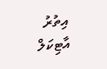އިތުރު އާޓިކަލް